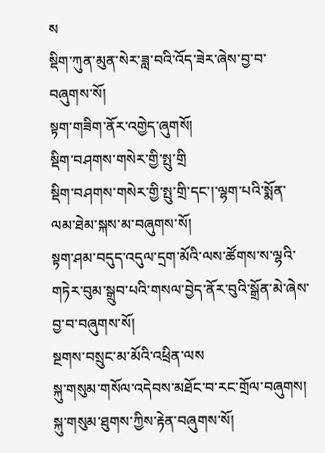ས
སྡིག་ཀུན་མུན་སེར་ཟླ་བའི་འོད་ཟེར་ཞེས་བྱ་བ་བཞུགས་སོ།
སྟག་གཟིག་ནོར་འགྱེད་ཞུགསོ།
སྡིག་བཤགས་གསེར་གྱི་སྤུ་གྲི
སྡིག་བཤགས་གསེར་གྱི་སྤུ་གྲི་དང་།་ལྷག་པའི་སྨོན་ལམ་ཐེམ་སྐས་མ་བཞུགས་སོ།
སྟག་ཤམ་བདུད་འདུལ་དྲག་མོའི་ལས་ཚོགས་ས་ལྷའི་གཏེར་བུམ་སྒྲུབ་པའི་གསལ་བྱེད་ནོར་བུའི་སྒྲོན་མེ་ཞེས་བྱ་བ་བཞུགས་སོ།
སྔགས་བསྲུང་མ་མོའི་འཕྲིན་ལས
སྐུ་གསུམ་གསོལ་འདེབས་མཐོང་བ་རང་གྲོལ་བཞུགས།
སྐུ་གསུམ་ཐུགས་ཀྱིས་རྟེན་བཞུགས་སོ།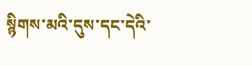སྙིགས་མའི་དུས་དང་དེའི་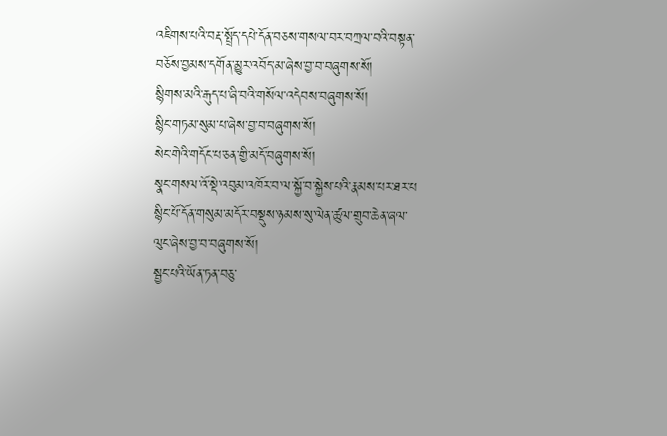འཇིགས་པའི་བརྡ་སྤྲོད་དཔེ་དོན་བཅས་གསལ་བར་བཀྲལ་བའི་བསྟན་བཅོས་བྱམས་དགོན་མྱུར་འབོད་མ་ཞེས་བྱ་བ་བཞུགས་སོ།
སྙིགས་མའི་རྒུད་པ་ཞི་བའི་གསོལ་འདེབས་བཞུགས་སོ།
སྙིང་གཏམ་སུམ་པ་ཞེས་བྱ་བ་བཞུགས་སོ།
སེང་གེའི་གདོང་པ་ཅན་གྱི་མདོ་བཞུགས་སོ།
སྣང་གསལ་འོ་སྡེ་འབུམ་འཁོར་བ་ལ་སྐྱོ་བ་སྐྱེས་པའི་རྣམས་པར་ཐར་པ
སྙིང་པོ་དོན་གསུམ་མདོར་བསྡུས་ཉམས་སུ་ལེན་ཚུལ་གྲུབ་ཆེན་ཞལ་ལུང་ཞེས་བྱ་བ་བཞུགས་སོ།
སྦྱང་པའི་ཡོན་ཏན་བཅུ་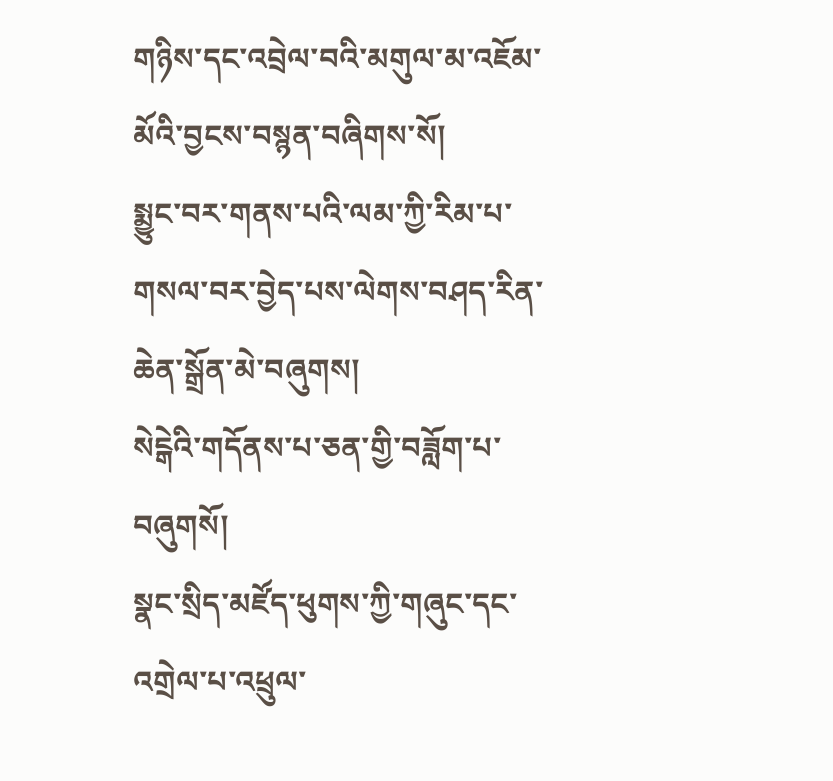གཉིས་དང་འབྲེལ་བའི་མགུལ་མ་འཇོམ་མོའི་བྱངས་བསྙན་བཞིགས་སོ།
སྨྱུང་བར་གནས་པའི་ལམ་ཀྱི་རིམ་པ་གསལ་བར་བྱེད་པས་ལེགས་བཤད་རིན་ཆེན་སྒྲོན་མེ་བཞུགས།
སེངྒེའི་གདོནས་པ་ཅན་གྱི་བཟློག་པ་བཞུགསོ།
སྣང་སྲིད་མཛོད་ཕུགས་ཀྱི་གཞུང་དང་འགྲེལ་པ་འཕྲུལ་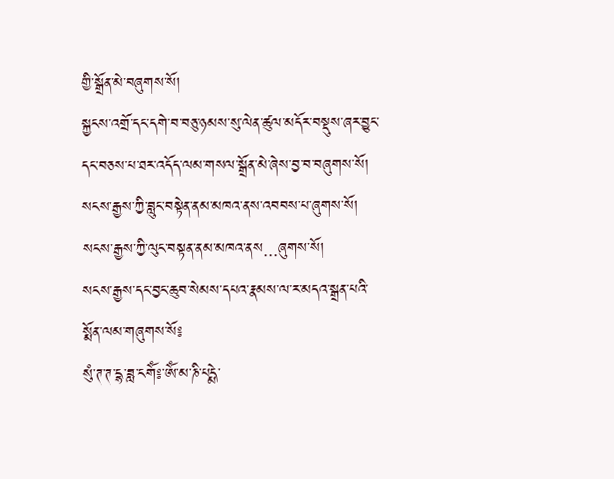གྱི་སྒྲོན་མེ་བཞུགས་སོ།
སྐྱངས་འགྲོ་དང་དགེ་བ་བཅུ་ཉམས་སུ་ལེན་ཚུལ་མདོར་བསྡུས་ཞར་བྱུང་དང་བཅས་པ་ཐར་འདོད་ལམ་གསལ་སྒྲོན་མེ་ཞེས་བྱ་བ་བཞུགས་སོ།
སངས་རྒྱས་ཀྱི་བླུང་བསྟེན་ནམ་མཁའ་ནས་འབབས་པ་ཞུགས་སོ།
སངས་རྒྱས་ཀྱི་ལུང་བསྟན་ནམ་མཁའ་ནས...ཞུགས་སོ།
སངས་རྒྱས་དང་བྱང་ཆུབ་སེམས་དཔའ་རྣམས་ལ་ར་མདའ་སྒྲན་པའི་སྨོན་ལམ་གཞུགས་སོ༔
སུཾ་ཊ་ཊ་དྷ་ཟླ་ངགོཾ༔་ཨོཾ་མ་ཎི་པདྨེ་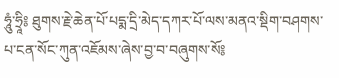ཧཱུཾ་ཧྲཱི༔ ཐུགས་རྗེ་ཆེན་པོ་པདྨ་དྲི་མེད་དཀར་པོ་ལས་མནའ་སྡིག་བཤགས་པ་ངན་སོང་ཀུན་འཇོམས་ཞེས་བྱ་བ་བཞུགས་སོ༔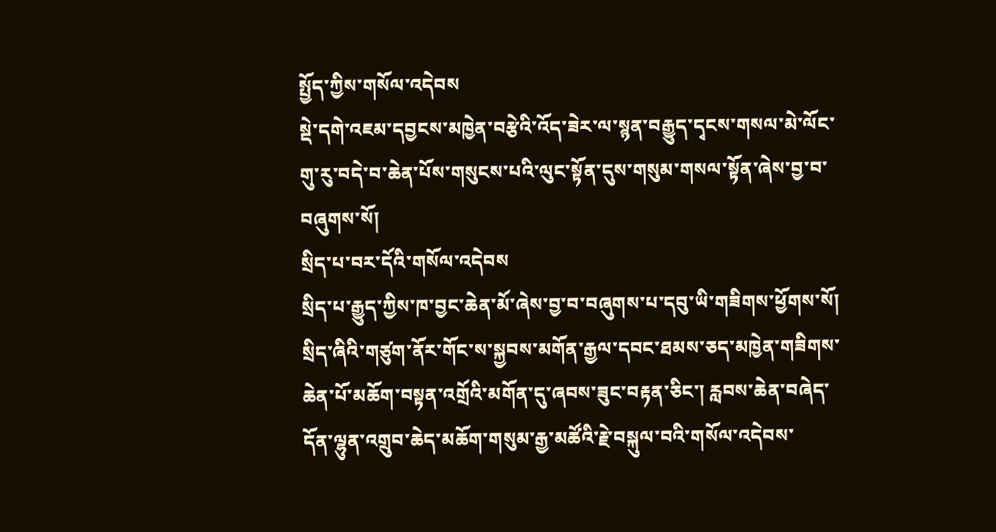སྤྱོད་ཀྱིས་གསོལ་འདེབས
སྡེ་དགེ་འཇམ་དབྱངས་མཁྱེན་བརྩེའི་འོད་ཟེར་ལ་སྙན་བརྒྱུད་དྭངས་གསལ་མེ་ལོང་གུ་རུ་བདེ་བ་ཆེན་པོས་གསུངས་པའི་ལུང་སྟོན་དུས་གསུམ་གསལ་སྟོན་ཞེས་བྱ་བ་བཞུགས་སོ།
སྲིད་པ་བར་དོའི་གསོལ་འདེབས
སྲིད་པ་རྒྱུད་ཀྱིས་ཁ་བྱང་ཆེན་མོ་ཞེས་བྱ་བ་བཞུགས་པ་དབུ་ཡི་གཟིགས་ཕྱོགས་སོ།
སྲིད་ཞིའི་གཙུག་ནོར་གོང་ས་སྐྱབས་མགོན་རྒྱལ་དབང་ཐམས་ཅད་མཁྱེན་གཟིགས་ཆེན་པོ་མཆོག་བསྟན་འགྲོའི་མགོན་དུ་ཞབས་ཟུང་བརྟན་ཅིང་། རླབས་ཆེན་བཞེད་དོན་ལྷུན་འགྲུབ་ཆེད་མཆོག་གསུམ་རྒྱ་མཚོའི་རྗེ་བསྐུལ་བའི་གསོལ་འདེབས་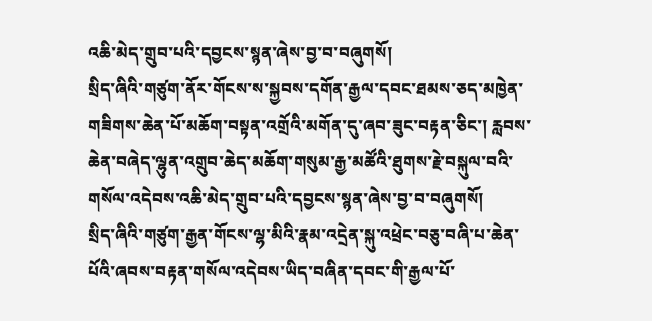འཆི་མེད་གྲུབ་པའི་དབྱངས་སྙན་ཞེས་བྱ་བ་བཞུགསོ།
སྲིད་ཞིའི་གཙུག་ནོར་གོངས་ས་སྐྱབས་དགོན་རྒྱལ་དབང་ཐམས་ཅད་མཁྱེན་གཟིགས་ཆེན་པོ་མཆོག་བསྟན་འགྲོའི་མགོན་དུ་ཞབ་ཟུང་བརྟན་ཅིང་། རླབས་ཆེན་བཞེད་ལྷུན་འགྲུབ་ཆེད་མཆོག་གསུམ་རྒྱ་མཚོའི་ཐུགས་རྗེ་བསྐུལ་བའི་གསོལ་འདེབས་འཆི་མེད་གྲུབ་པའི་དབྱངས་སྙན་ཞེས་བྱ་བ་བཞུགསོ།
སྲིད་ཞིའི་གཙུག་རྒྱན་གོངས་ལྷ་མིའི་རྣམ་འདྲེན་སྐུ་འཕྲེང་བཅུ་བཞི་པ་ཆེན་པོའི་ཞབས་བརྟན་གསོལ་འདེབས་ཡིད་བཞིན་དབང་གི་རྒྱལ་པོ་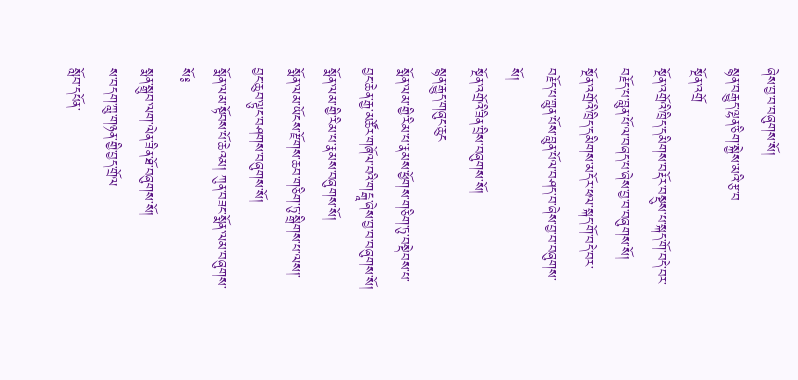ཞེས་བྱ་བ་བཞུགས་སོ།
སྙན་བརྒྱུད་ལྷན་ཅིག་སྐྱེས་མའི་རྩ་བ
སྔོན་འགྲོ
སྔོན་འགྲོའི་ཁྲིད་དམིགས་བརྡོར་བསྡུས་པ་སྐད་གོ་བདེ་བར་བརྗོད་པ་བླུན་པོ་ལ་བཞད་པ་ཞེས་བྱ་བ་བཞུགས་སོ།
སྔོན་འགྲོའི་ཁྲིད་དམིགས་མདོར་ཕལ་སྐད་གོ་བདེ་བར་བརྗོད་པ་གླུན་པོས་བླུན་པོལ་བཤད་བ་ཞེས་བྱ་བ་བཞུགས་སོ།
སྔོན་འགྲོའི་ཟིན་བྲིས་བཞུགས་སོ།
སྙན་རྒྱུད་གཞུང་ཆུང
སྨོན་ལམ་གྱི་རིམ་པ་རྣམས་ཕྱོགས་གཅིག་ཏུ་བསྡེབས་པ་བྱང་ཆེན་རྒྱ་མཚོར་གཞོལ་བའི་གངྒཱ་ཞེས་བྱ་བ་བཞུགས་སོ།
སྨོན་ལམ་གྱི་རིམ་པ་རྣམས་བཞུགས་སོ།
སྨོན་ལམ་ཡོངས་རྫོགས་ཆབ་གཅིག་ཏུ་སྒྲིགས་པ་ལས།་བྱང་ཆུབ་ལྟུང་བཤགས་བཞུགས་སོ།
སྨོན་ལམ་སྟོབས་པོ་ཆེའམ། ཀུན་བཟང་སྨོན་ལམ་བཞུགས་སོ༔
སྨན་སྒྲུབ་ལག་ལེན་ཟིན་ཐོ་བཞུགས་སོ།
ས་བདག་ཀླུ་གཉན་གྱི་བྱད་གྲོལ
སློབ་དཔོན་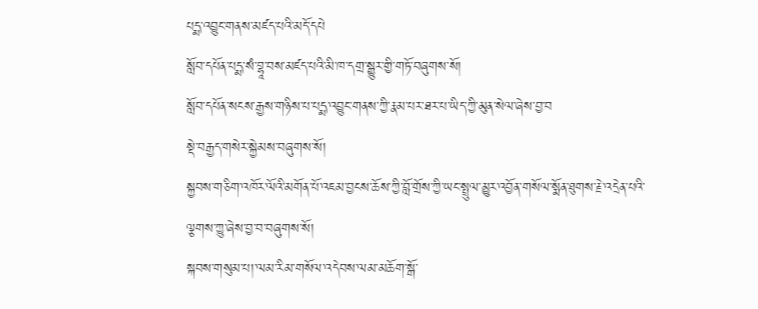པདྨ་འབྱུང་གནས་མཛད་པའི་མདོ་དཔེ
སློབ་དཔོན་པདྨ་སཾ་བྷཱ་བས་མཛད་པའི་མི་ཁ་དགྲ་སྒྱུར་གྱི་གཏོ་བཞུགས་སོ།
སློབ་དཔོན་སངས་རྒྱས་གཉིས་པ་པདྨ་འབྱུང་གནས་ཀྱི་རྣམ་པར་ཐར་པ་ཡིད་ཀྱི་མུན་སེལ་ཞེས་བྱ་བ
སྡེ་བརྒྱད་གསེར་སྐྱེམས་བཞུགས་སོ།
སྐྱབས་གཅིག་འཁོར་ལོའི་མགོན་པོ་འཇམ་བྱངས་ཆོས་ཀྱི་བློ་གྲོས་ཀྱི་ཡང་སྤྲུལ་མྱུར་འབྱོན་གསོལ་སྨོན་ཐུགས་རྗེ་འདྲེན་པའི་ལྕགས་ཀྱུ་ཞེས་བྱ་བ་བཞུགས་སོ།
སྐབས་གསུམ་པ།་ལམ་རིམ་གསོལ་འདེབས་ལམ་མཆོག་སྒོ་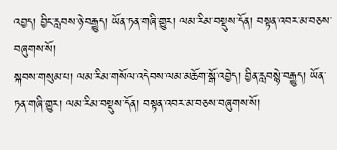འབྱད། བྱིང་རླབས་ཉེ་བརྒྱུད། ཡོན་ཏན་གཞི་གྱུར། ལམ་རིམ་བསྡུས་དོན། བསྟན་འབར་མ་བཅས་བཞུགས་སོ།
སྐབས་གསུམ་པ། ལམ་རིམ་གསོལ་འདེབས་ལམ་མཆོག་སྒོ་འབྱེད། བྱིན་རླབསྙེ་བརྒྱུད། ཡོན་ཏན་གཞི་གྱུར། ལམ་རིམ་བསྡུས་དོན། བསྟན་འབར་མ་བཅས་བཞུགས་སོ།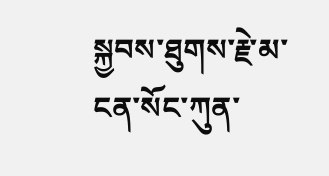སྐྱབས་ཐུགས་རྗེ་མ་ངན་སོང་ཀུན་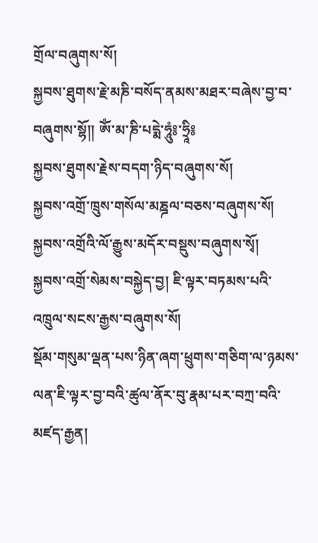གྲོལ་བཞུགས་སོ།
སྐྱབས་ཐུགས་རྗེ་མཎི་བསོད་ནམས་མཐར་བཞེས་བྱ་བ་བཞུགས་སྷོ༎ ཨོཾ་མ་ཎི་པདྨེ་ཧཱུཾ༔་ཧྲཱི༔
སྐྱབས་ཐུགས་རྗེས་བདག་ཉིད་བཞུགས་སོ།
སྐྱབས་འགྲོ་ཁྲུས་གསོལ་མཎྜལ་བཅས་བཞུགས་སོ།
སྐྱབས་འགྲོའི་ལོ་རྒྱུས་མདོར་བསྡུས་བཞུགས་སྭོ།
སྐྱབས་འགྲོ་སེམས་བསྐྱེད་བྱ། ཇི་ལྟར་བཏམས་པའི་འཁྲུལ་སངས་རྒྱས་བཞུགས་སོ།
སྡོམ་གསུམ་ལྡན་པས་ཉིན་ཞག་ཕྲུགས་གཅིག་ལ་ཉམས་ལན་ཇི་ལྟར་བྱ་བའི་ཚུལ་ནོར་བུ་རྣམ་པར་བཀྲ་བའི་མཛད་རྒྱན།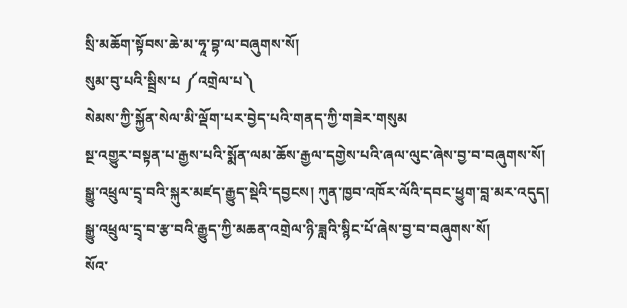སྲི་མཆོག་སྟོབས་ཆེ་མ་ཧཱ་བྷ་ལ་བཞུགས་སོ།
སུམ་བུ་པའི་སྦྲིས་པ ༼འགྲེལ་པ༽
སེམས་ཀྱི་སྐྱོན་སེལ་མི་ལྡོག་པར་བྱེད་པའི་གནད་ཀྱི་གཟེར་གསུམ
སྔ་འགྱུར་བསྟན་པ་རྒྱས་པའི་སྨོན་ལམ་ཆོས་རྒྱལ་དགྱེས་པའི་ཞལ་ལུང་ཞེས་བྱ་བ་བཞུགས་སོ།
སྒྱུ་འཕྲུལ་དྲྭ་བའི་སྐུར་མཛད་རྒྱུད་སྡེའི་དབྱངས། ཀུན་ཁྱབ་འཁོར་ལོའི་དབང་ཕྱུག་བླ་མར་འདུད།
སྒྱུ་འཕྲུལ་དྲྭ་བ་རྩ་བའི་རྒྱུད་ཀྱི་མཆན་འགྲེལ་ཉི་ཟླའི་སྙིང་པོ་ཞེས་བྱ་བ་བཞུགས་སོ།
སོའ་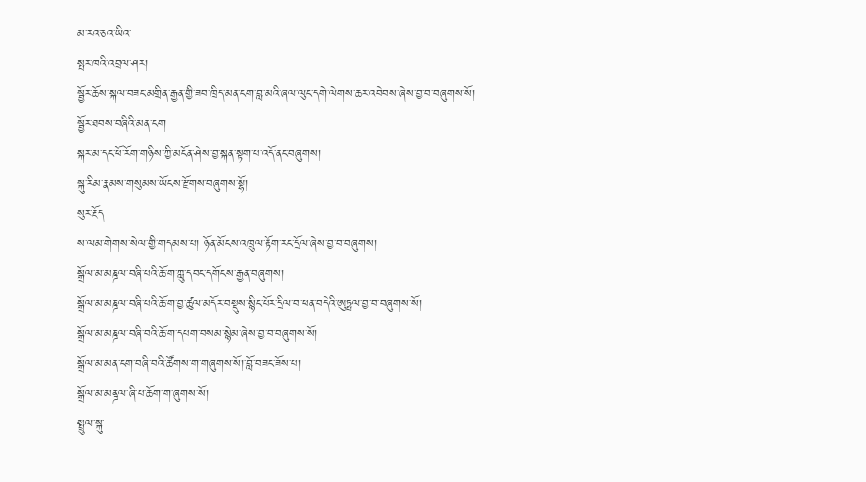མ་རའ་ཅའ་ཡིའ་
སྤར་ཁའི་འབྲལ་ཤར།
སྦྱོར་ཆོས་སྐལ་བཟང་མགྲིན་རྒྱན་གྱི་ཟབ་ཁྲིད་མན་ངག་བླ་མའི་ཞལ་ལུང་དགེ་ལེགས་ཆར་འབེབས་ཞེས་བྱ་བ་བཞུགས་སོ།
སྦྱོར་ཐབས་བཞིའི་མན་ངག
སྐར་མ་དང་ཕོ་རོག་གཉིས་ཀྱི་མངོན་ཤེས་བྱ་སྐན་སྟག་པ་འདོ་ནང་བཞུགས།
སྐུ་རིམ་རྣམས་གསུམས་ཡོངས་རྫོགས་བཞུགས་སྷོ།
སུར་རྔོད
ས་ལམ་གེགས་སེལ་གྱི་གདམས་པ། ཉོན་མོངས་འཁྲུལ་རྟོག་རང་དྲོལ་ཞེས་བྱ་བ་བཞུགས།
སྒྲོལ་མ་མཎྜལ་བཞི་པའི་ཆོ་ག་ཀླུ་དབང་དགོངས་རྒྱན་བཞུགས།
སྒྲོལ་མ་མཎྜལ་བཞི་པའི་ཆོ་ག་བྱ་ཚུལ་མདོར་བསྡུས་སྙིང་པོར་དྲིལ་བ་ཕན་བདེའི་ཨུཏྤལ་བྱ་བ་བཞུགས་སོ།
སྒྲོལ་མ་མཎྜལ་བཞི་བའི་ཆོ་ག་དཔག་བསམ་སྙེམ་ཞེས་བྱ་བ་བཞུགས་སོ།
སྒྲོལ་མ་མན་ངག་བཞི་བའི་ཚོགས་ག་གཞུགས་སོ།་བློ་བཟང་ཟོས་པ།
སྒྲོལ་མ་མནྜལ་ཞི་པ་ཆོག་ག་ཞུགས་སོ།
སྤྲུལ་སྐུ་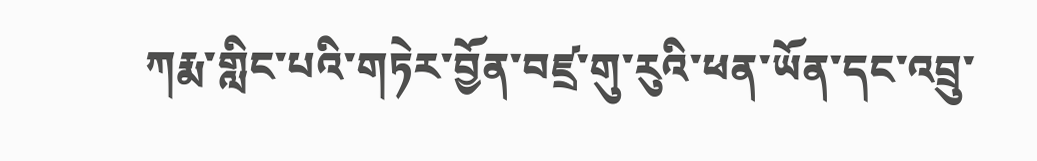ཀརྨ་གླིང་པའི་གཏེར་བྱོན་བཛྲ་གུ་རུའི་ཕན་ཡོན་དང་འབྲུ་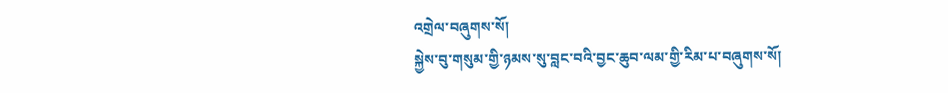འགྲེལ་བཞུགས་སོ།
སྐྱེས་བུ་གསུམ་གྱི་ཉམས་སུ་བླང་བའི་བྱང་ཆུབ་ལམ་གྱི་རིམ་པ་བཞུགས་སོ།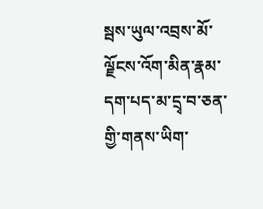སྦས་ཡུལ་འབྲས་མོ་ལྗོངས་འོག་མིན་རྣམ་དག་པད་མ་དྲྭ་བ་ཅན་གྱི་གནས་ཡིག་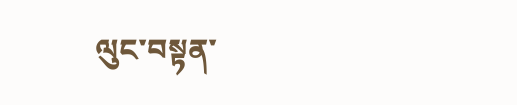ལུང་བསྟན་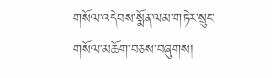གསོལ་འདེབས་སྨོན་ལམ་གཏེར་སྲུང་གསོལ་མཆོག་བཅས་བཞུགས།